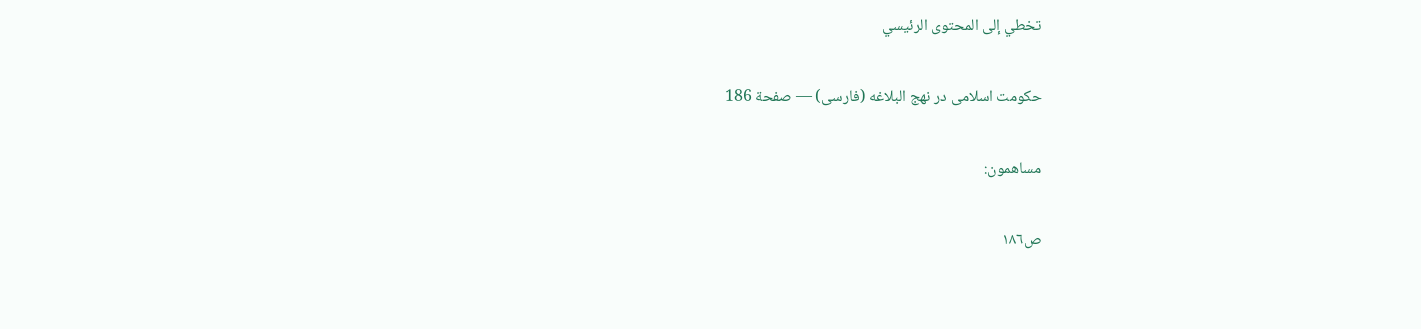تخطي إلى المحتوى الرئيسي

حكومت اسلامى در نهج البلاغه (فارسى) — صفحة 186

مساهمون:

ص١٨٦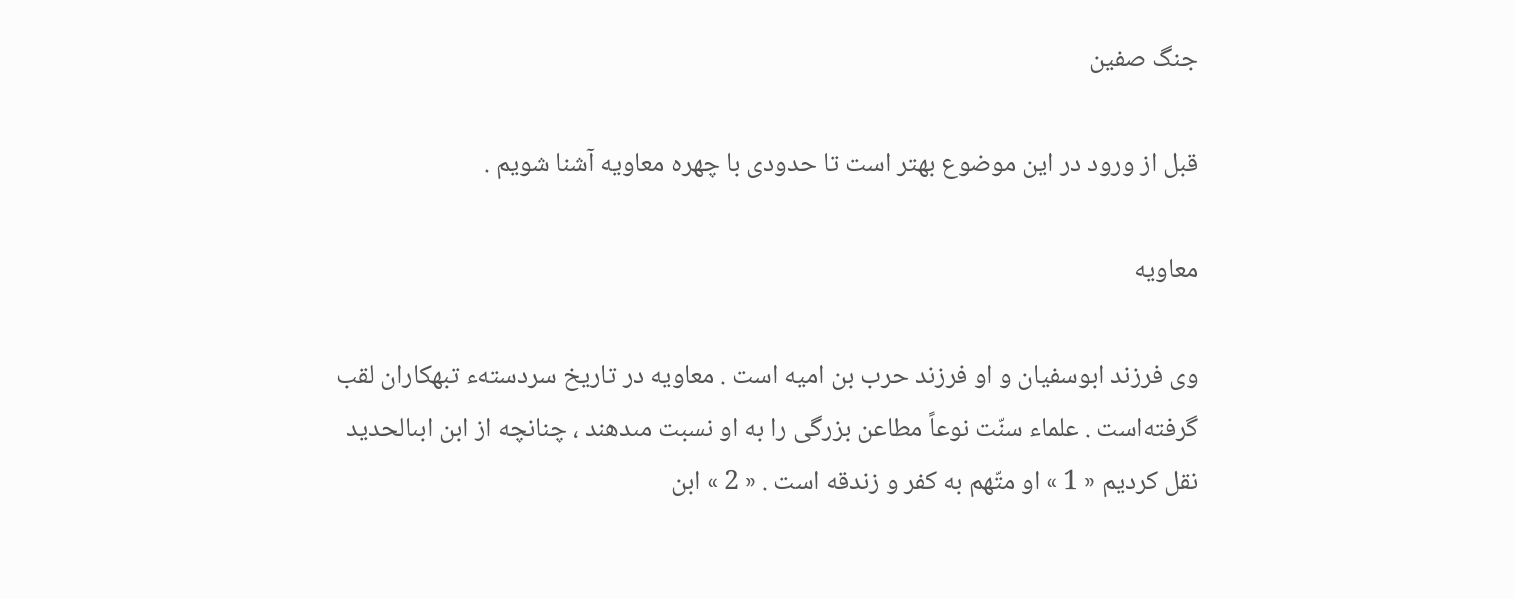جنگ صفين

قبل از ورود در اين موضوع بهتر است تا حدودى با چهره معاويه آشنا شويم .

معاويه

وى فرزند ابوسفيان و او فرزند حرب بن اميه است . معاويه در تاريخ سردستهء تبهكاران لقب گرفته‌است . علماء سنّت نوعاً مطاعن بزرگى را به او نسبت مىدهند ، چنانچه از ابن ابىالحديد نقل كرديم « 1 » او متّهم به كفر و زندقه است . « 2 » ابن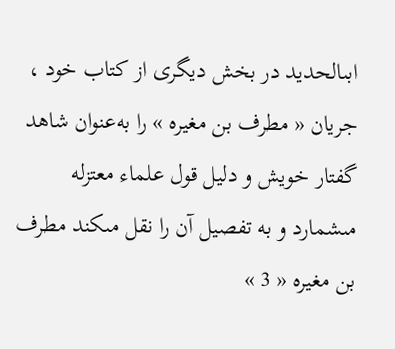ابىالحديد در بخش ديگرى از كتاب خود ، جريان « مطرف بن مغيره » را به‌عنوان شاهد گفتار خويش و دليل قول علماء معتزله مىشمارد و به تفصيل آن را نقل مىكند مطرف بن مغيره « 3 »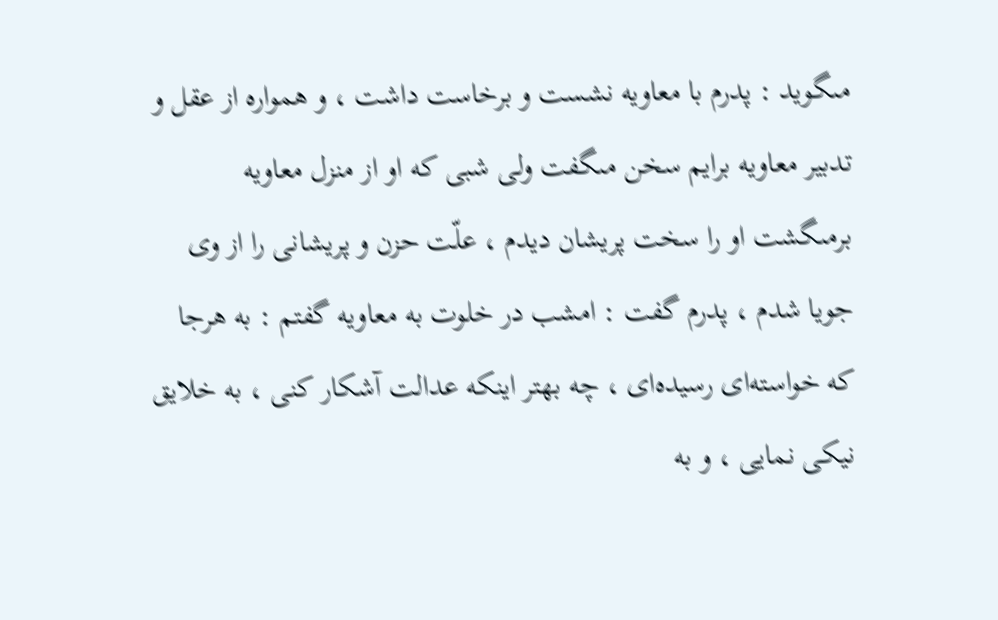مىگويد : پدرم با معاويه نشست و برخاست داشت ، و همواره از عقل و تدبير معاويه برايم سخن مىگفت ولى شبى كه او از منزل معاويه برمىگشت او را سخت پريشان ديدم ، علّت حزن و پريشانى را از وى جويا شدم ، پدرم گفت : امشب در خلوت به معاويه گفتم : به هرجا كه خواسته‌اى رسيده‌اى ، چه بهتر اينكه عدالت آشكار كنى ، به خلايق نيكى نمايى ، و به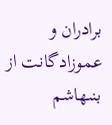برادران و عموزادگانت از بنىهاشم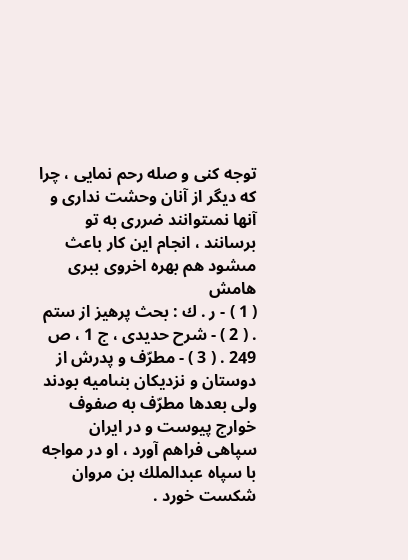توجه كنى و صله رحم نمايى ، چرا كه ديگر از آنان وحشت ندارى و آنها نمىتوانند ضررى به تو برسانند ، انجام اين كار باعث مىشود هم بهره اخروى ببرى
هامش
( 1 ) - ر . ك : بحث پرهيز از ستم . ( 2 ) - شرح حديدى ، ج 1 ، ص 249 . ( 3 ) - مطرّف و پدرش از دوستان و نزديكان بنىاميه بودند ولى بعدها مطرّف به صفوف خوارج پيوست و در ايران سپاهى فراهم آورد ، او در مواجه با سپاه عبدالملك بن مروان شكست خورد .